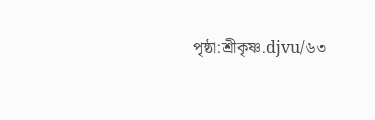পৃষ্ঠা:শ্ৰীকৃষ্ণ.djvu/৬৩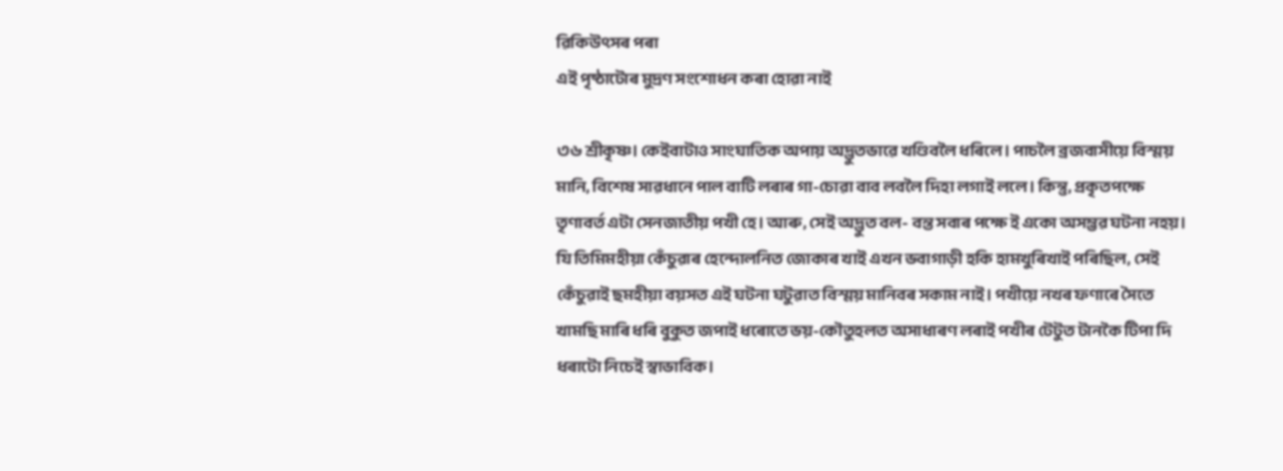ৱিকিউৎসৰ পৰা
এই পৃষ্ঠাটোৰ মুদ্ৰণ সংশোধন কৰা হোৱা নাই

৩৬ শ্ৰীকৃষ্ণ। কেইবাটাও সাংঘাতিক অপায় অদ্ভুতভাৱে খণ্ডিবলৈ ধৰিলে। পাচলৈ ব্ৰজবাসীয়ে বিস্ময় মানি, বিশেষ সাৱধানে পাল বাটি লৰাৰ গা-চোৱা বাব লবলৈ দিহা লগাই ললে। কিন্তু, প্ৰকৃতপক্ষে তৃণাবৰ্ত এটা সেনজাতীয় পখী হে। আৰু, সেই অদ্ভুত বল- বন্ত সবাৰ পক্ষে ই একো অসম্ভৱ ঘটনা নহয়। যি তিমিমহীয়া কেঁচুৱাৰ হেন্দোলনিত জোকাৰ খাই এখন ভবাগাড়ী হকি হামখুৰিখাই পৰিছিল, সেই কেঁচুৱাই ছমহীয়া বয়সত এই ঘটনা ঘটুৱাত বিস্ময় মানিবৰ সকাম নাই। পখীয়ে নখৰ ফণাৰে সৈতে খামছি মাৰি ধৰি বুকুত জপাই ধৰোতে ভয়-কৌতুহলত অসাধাৰণ লৰাই পখীৰ টেটুত টানকৈ টিপা দি ধৰাটো নিচেই স্বাভাবিক।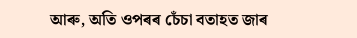আৰু, অতি ওপৰৰ চেঁচা বতাহত জাৰ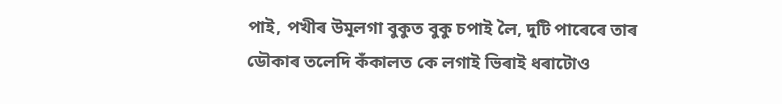পাই, পখীৰ উমূলগা বুকুত বুকু চপাই লৈ, দুটি পাৰেৰে তাৰ ডৌকাৰ তলেদি কঁকালত কে লগাই ভিৰাই ধৰাটোও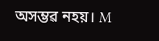অসম্ভৱ নহয়। M